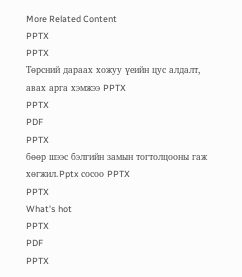More Related Content
PPTX
PPTX
Төрсний дараах хожуу үеийн цус алдалт, авах арга хэмжээ PPTX
PPTX
PDF
PPTX
бөөр шээс бэлгийн замын тогтолцооны гаж хөгжил.Pptx сосоо PPTX
PPTX
What's hot
PPTX
PDF
PPTX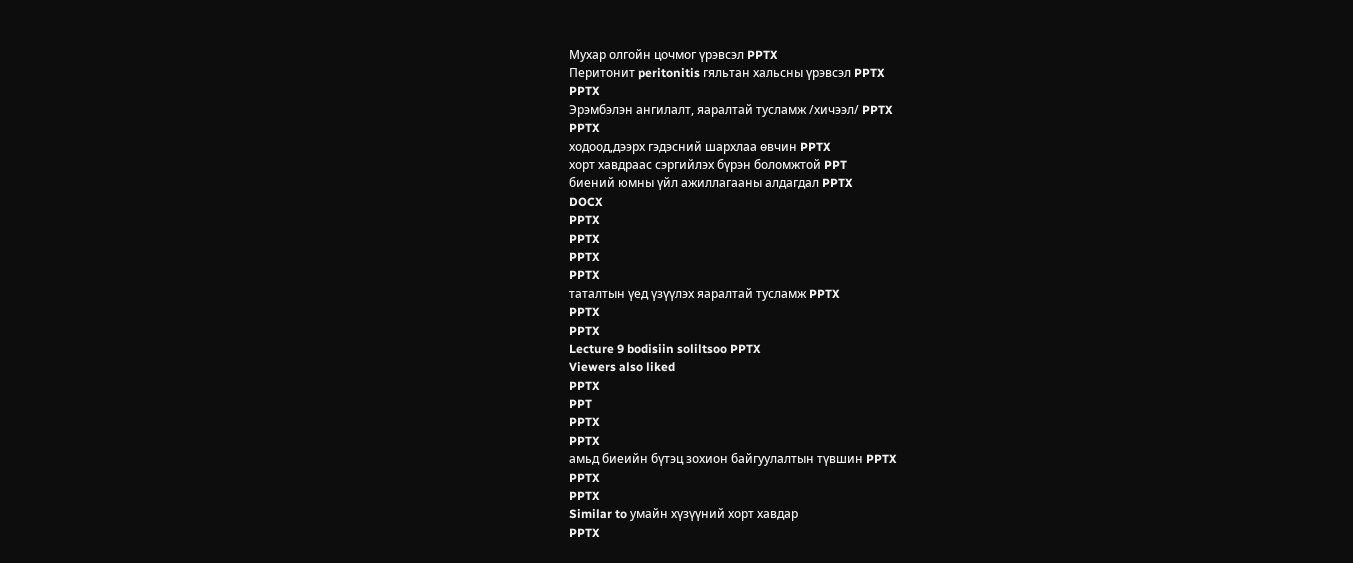Мухар олгойн цочмог үрэвсэл PPTX
Перитонит peritonitis гяльтан хальсны үрэвсэл PPTX
PPTX
Эрэмбэлэн ангилалт, яаралтай тусламж /хичээл/ PPTX
PPTX
ходоод,дээрх гэдэсний шархлаа өвчин PPTX
хорт хавдраас сэргийлэх бүрэн боломжтой PPT
биений юмны үйл ажиллагааны алдагдал PPTX
DOCX
PPTX
PPTX
PPTX
PPTX
таталтын үед үзүүлэх яаралтай тусламж PPTX
PPTX
PPTX
Lecture 9 bodisiin soliltsoo PPTX
Viewers also liked
PPTX
PPT
PPTX
PPTX
амьд биеийн бүтэц зохион байгуулалтын түвшин PPTX
PPTX
PPTX
Similar to умайн хүзүүний хорт хавдар
PPTX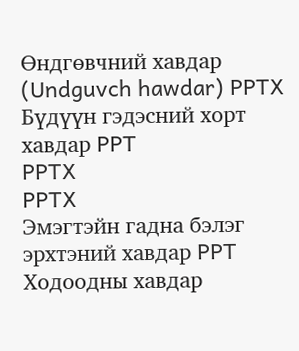Өндгөвчний хавдар (Undguvch hawdar) PPTX
Бүдүүн гэдэсний хорт хавдар PPT
PPTX
PPTX
Эмэгтэйн гадна бэлэг эрхтэний хавдар PPT
Ходоодны хавдар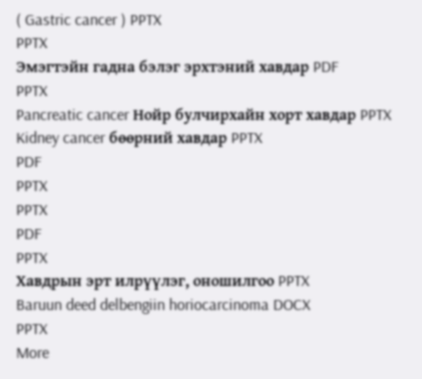( Gastric cancer ) PPTX
PPTX
Эмэгтэйн гадна бэлэг эрхтэний хавдар PDF
PPTX
Pancreatic cancer Нойр булчирхайн хорт хавдар PPTX
Kidney cancer бөөрний хавдар PPTX
PDF
PPTX
PPTX
PDF
PPTX
Хавдрын эрт илрүүлэг, оношилгоо PPTX
Baruun deed delbengiin horiocarcinoma DOCX
PPTX
More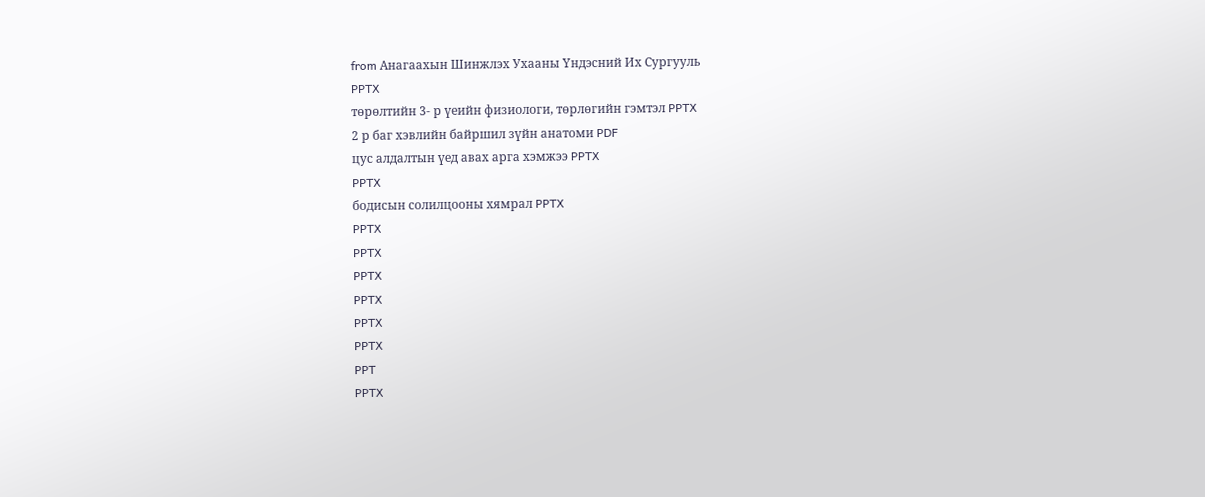from Анагаахын Шинжлэх Ухааны Үндэсний Их Сургууль
PPTX
төрөлтийн 3- р үеийн физиологи, төрлөгийн гэмтэл PPTX
2 р баг хэвлийн байршил зүйн анатоми PDF
цус алдалтын үед авах арга хэмжээ PPTX
PPTX
бодисын солилцооны хямрал PPTX
PPTX
PPTX
PPTX
PPTX
PPTX
PPTX
PPT
PPTX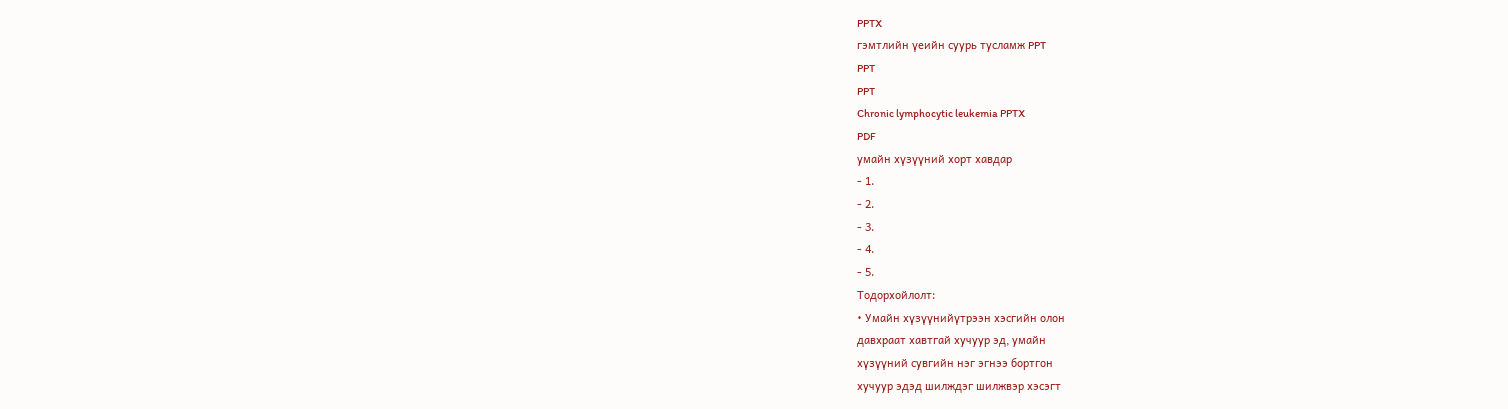PPTX
гэмтлийн үеийн суурь тусламж PPT
PPT
PPT
Chronic lymphocytic leukemia PPTX
PDF
умайн хүзүүний хорт хавдар
- 1.
- 2.
- 3.
- 4.
- 5.
Тодорхойлолт:
• Умайн хүзүүнийүтрээн хэсгийн олон
давхраат хавтгай хучуур эд, умайн
хүзүүний сувгийн нэг эгнээ бортгон
хучуур эдэд шилждэг шилжвэр хэсэгт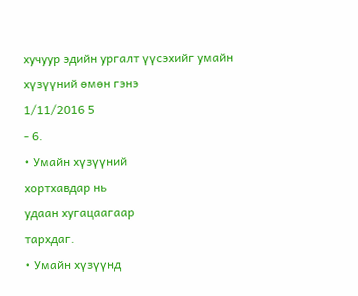хучуур эдийн ургалт үүсэхийг умайн
хүзүүний өмөн гэнэ
1/11/2016 5
- 6.
• Умайн хүзүүний
хортхавдар нь
удаан хугацаагаар
тархдаг.
• Умайн хүзүүнд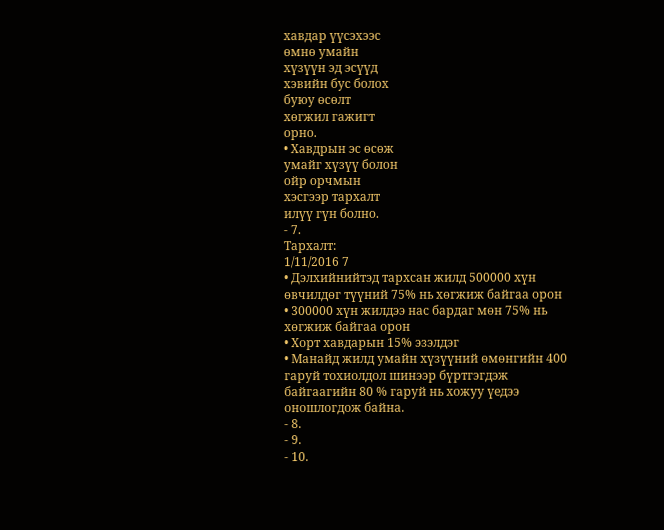хавдар үүсэхээс
өмнө умайн
хүзүүн эд эсүүд
хэвийн бус болох
буюу өсөлт
хөгжил гажигт
орно.
• Хавдрын эс өсөж
умайг хүзүү болон
ойр орчмын
хэсгээр тархалт
илүү гүн болно.
- 7.
Тархалт:
1/11/2016 7
• Дэлхийнийтэд тархсан жилд 500000 хүн
өвчилдөг түүний 75% нь хөгжиж байгаа орон
• 300000 хүн жилдээ нас бардаг мөн 75% нь
хөгжиж байгаа орон
• Хорт хавдарын 15% эзэлдэг
• Манайд жилд умайн хүзүүний өмөнгийн 400
гаруй тохиолдол шинээр бүртгэгдэж
байгаагийн 80 % гаруй нь хожуу үедээ
оношлогдож байна.
- 8.
- 9.
- 10.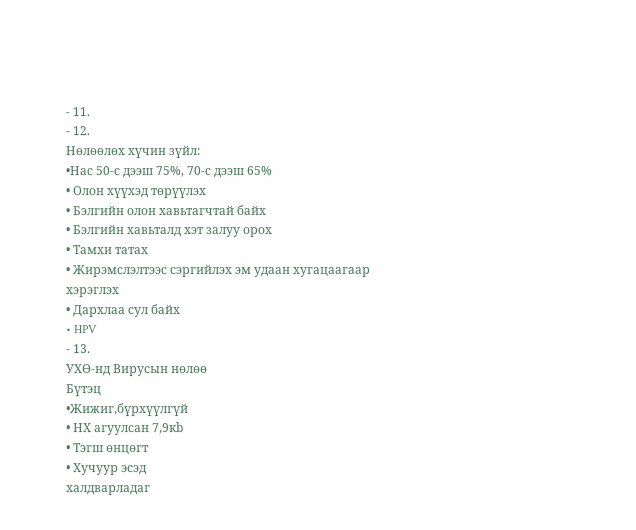- 11.
- 12.
Нөлөөлөх хүчин зүйл:
•Нас 50-с дээш 75%, 70-с дээш 65%
• Олон хүүхэд төрүүлэх
• Бэлгийн олон хавьтагчтай байх
• Бэлгийн хавьталд хэт залуу орох
• Тамхи татах
• Жирэмслэлтээс сэргийлэх эм удаан хугацаагаар
хэрэглэх
• Дархлаа сул байх
• HPV
- 13.
УХӨ-нд Вирусын нөлөө
Бүтэц
•Жижиг,бүрхүүлгүй
• НХ агуулсан 7,9кb
• Тэгш өнцөгт
• Хучуур эсэд
халдварладаг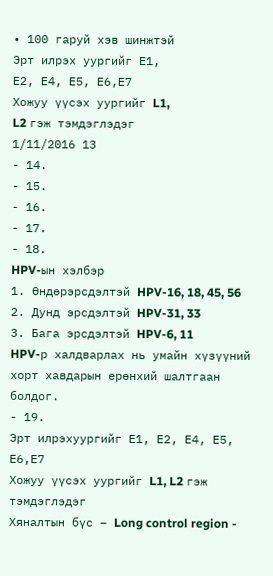• 100 гаруй хэв шинжтэй
Эрт илрэх уургийг Е1,
Е2, Е4, Е5, Е6,Е7
Хожуу үүсэх уургийг L1,
L2 гэж тэмдэглэдэг
1/11/2016 13
- 14.
- 15.
- 16.
- 17.
- 18.
HPV-ын хэлбэр
1. Өндөрэрсдэлтэй HPV-16, 18, 45, 56
2. Дунд эрсдэлтэй HPV-31, 33
3. Бага эрсдэлтэй HPV-6, 11
HPV-р халдварлах нь умайн хүзүүний
хорт хавдарын ерөнхий шалтгаан
болдог.
- 19.
Эрт илрэхуургийг Е1, Е2, Е4, Е5,
Е6,Е7
Хожуу үүсэх уургийг L1, L2 гэж
тэмдэглэдэг
Хяналтын бүс – Long control region -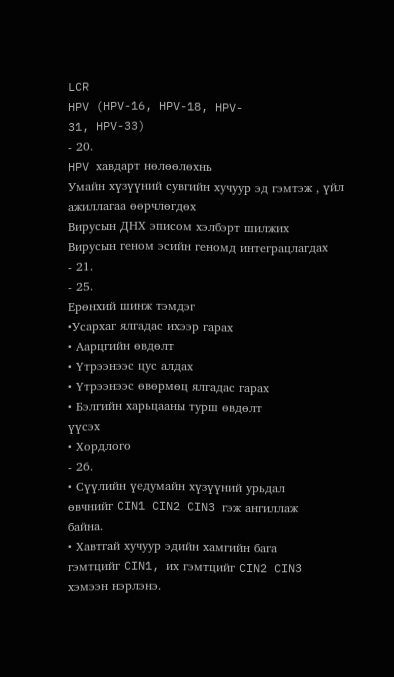LCR
HPV (HPV-16, HPV-18, HPV-
31, HPV-33)
- 20.
HPV хавдарт нөлөөлөхнь
Умайн хүзүүний сувгийн хучуур эд гэмтэж , үйл
ажиллагаа өөрчлөгдөх
Вирусын ДНХ эписом хэлбэрт шилжих
Вирусын геном эсийн геномд интеграцлагдах
- 21.
- 25.
Ерөнхий шинж тэмдэг
•Усархаг ялгадас ихээр гарах
• Аарцгийн өвдөлт
• Үтрээнээс цус алдах
• Үтрээнээс өвөрмөц ялгадас гарах
• Бэлгийн харьцааны турш өвдөлт
үүсэх
• Хордлого
- 26.
• Сүүлийн үедумайн хүзүүний урьдал
өвчнийг CIN1 CIN2 CIN3 гэж ангиллаж
байна.
• Хавтгай хучуур эдийн хамгийн бага
гэмтцийг CIN1, их гэмтцийг CIN2 CIN3
хэмээн нэрлэнэ.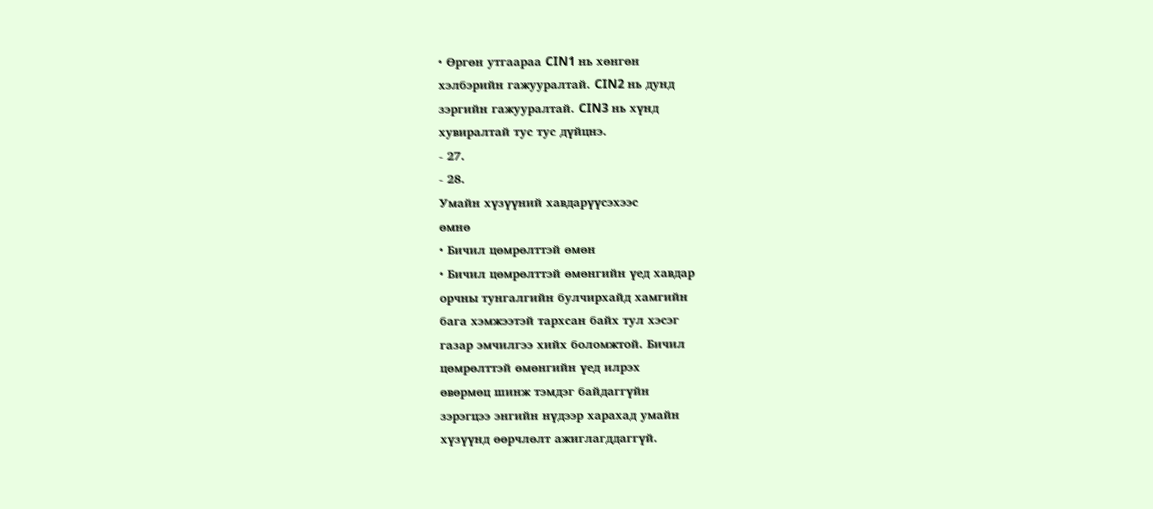• Өргөн утгаараа CIN1 нь хөнгөн
хэлбэрийн гажууралтай. CIN2 нь дунд
зэргийн гажууралтай. CIN3 нь хүнд
хувиралтай тус тус дүйцнэ.
- 27.
- 28.
Умайн хүзүүний хавдарүүсэхээс
өмнө
• Бичил цөмрөлттэй өмөн
• Бичил цөмрөлттэй өмөнгийн үед хавдар
орчны тунгалгийн булчирхайд хамгийн
бага хэмжээтэй тархсан байх тул хэсэг
газар эмчилгээ хийх боломжтой. Бичил
цөмрөлттэй өмөнгийн үед илрэх
өвөрмөц шинж тэмдэг байдаггүйн
зэрэгцээ энгийн нүдээр харахад умайн
хүзүүнд өөрчлөлт ажиглагддаггүй.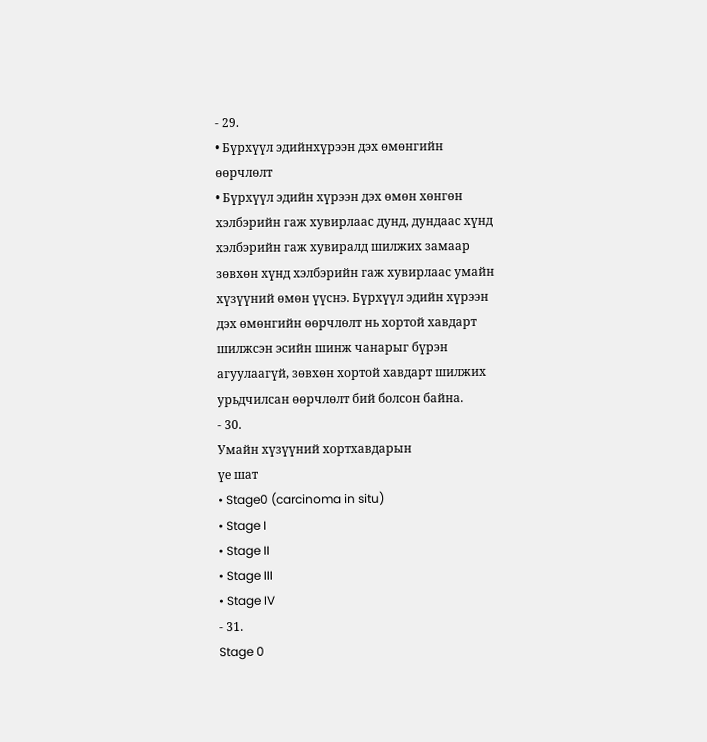- 29.
• Бүрхүүл эдийнхүрээн дэх өмөнгийн
өөрчлөлт
• Бүрхүүл эдийн хүрээн дэх өмөн хөнгөн
хэлбэрийн гаж хувирлаас дунд, дундаас хүнд
хэлбэрийн гаж хувиралд шилжих замаар
зөвхөн хүнд хэлбэрийн гаж хувирлаас умайн
хүзүүний өмөн үүснэ. Бүрхүүл эдийн хүрээн
дэх өмөнгийн өөрчлөлт нь хортой хавдарт
шилжсэн эсийн шинж чанарыг бүрэн
агуулаагүй, зөвхөн хортой хавдарт шилжих
урьдчилсан өөрчлөлт бий болсон байна.
- 30.
Умайн хүзүүний хортхавдарын
үе шат
• Stage0 (carcinoma in situ)
• Stage I
• Stage II
• Stage III
• Stage IV
- 31.
Stage 0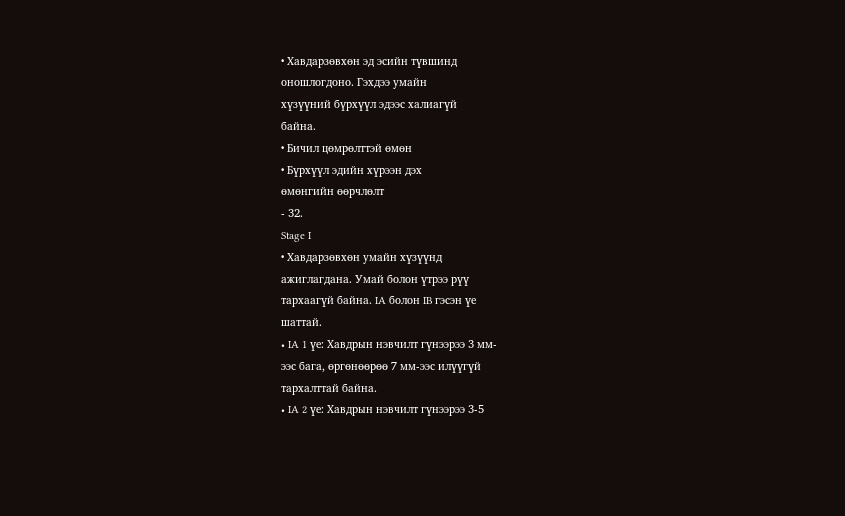• Хавдарзөвхөн эд эсийн түвшинд
оношлогдоно. Гэхдээ умайн
хүзүүний бүрхүүл эдээс халиагүй
байна.
• Бичил цөмрөлттэй өмөн
• Бүрхүүл эдийн хүрээн дэх
өмөнгийн өөрчлөлт
- 32.
Stage I
• Хавдарзөвхөн умайн хүзүүнд
ажиглагдана. Умай болон үтрээ рүү
тархаагүй байна. IA болон IB гэсэн үе
шаттай.
• IA 1 үе: Хавдрын нэвчилт гүнээрээ 3 мм-
ээс бага, өргөнөөрөө 7 мм-ээс илүүгүй
тархалттай байна.
• IA 2 үе: Хавдрын нэвчилт гүнээрээ 3-5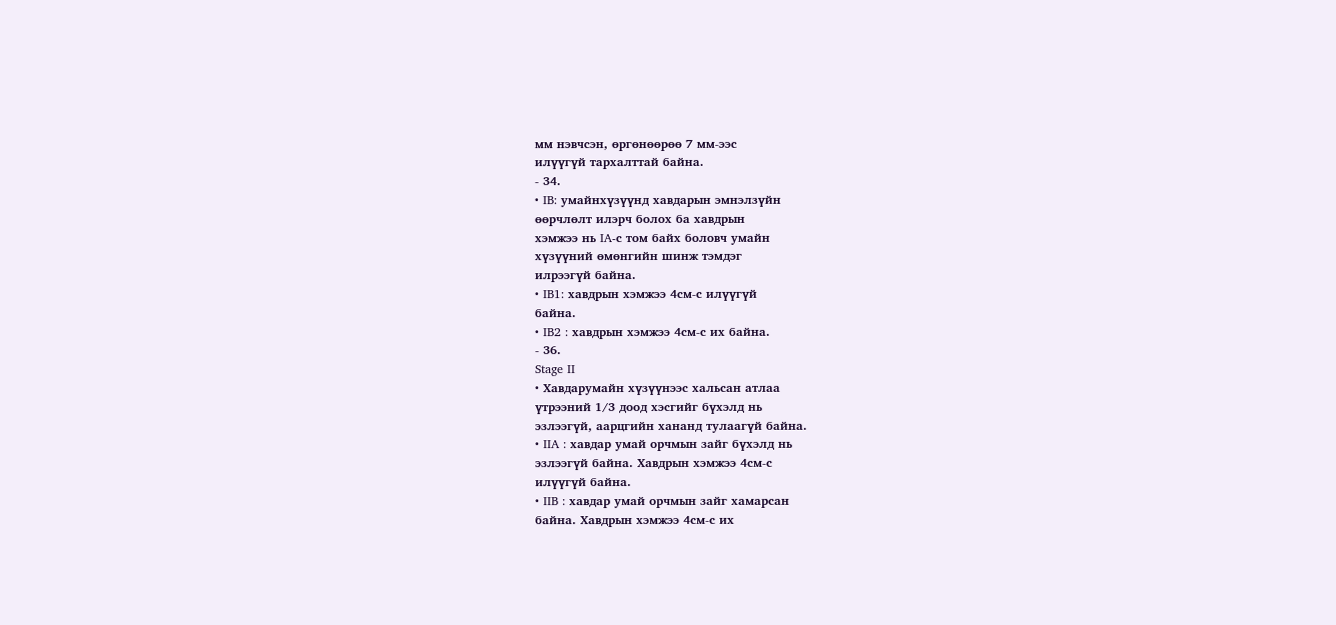мм нэвчсэн, өргөнөөрөө 7 мм-ээс
илүүгүй тархалттай байна.
- 34.
• IB: умайнхүзүүнд хавдарын эмнэлзүйн
өөрчлөлт илэрч болох ба хавдрын
хэмжээ нь IA-с том байх боловч умайн
хүзүүний өмөнгийн шинж тэмдэг
илрээгүй байна.
• IB1: хавдрын хэмжээ 4см-с илүүгүй
байна.
• IB2 : хавдрын хэмжээ 4см-с их байна.
- 36.
Stage II
• Хавдарумайн хүзүүнээс хальсан атлаа
үтрээний 1/3 доод хэсгийг бүхэлд нь
эзлээгүй, аарцгийн хананд тулаагүй байна.
• IIA : хавдар умай орчмын зайг бүхэлд нь
эзлээгүй байна. Хавдрын хэмжээ 4см-с
илүүгүй байна.
• IIB : хавдар умай орчмын зайг хамарсан
байна. Хавдрын хэмжээ 4см-с их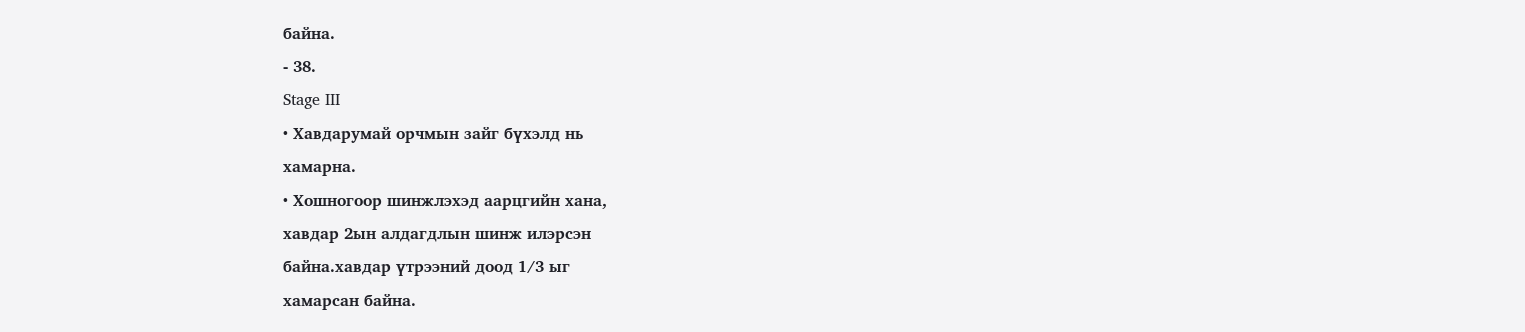байна.
- 38.
Stage III
• Хавдарумай орчмын зайг бүхэлд нь
хамарна.
• Хошногоор шинжлэхэд аарцгийн хана,
хавдар 2ын алдагдлын шинж илэрсэн
байна.хавдар үтрээний доод 1/3 ыг
хамарсан байна.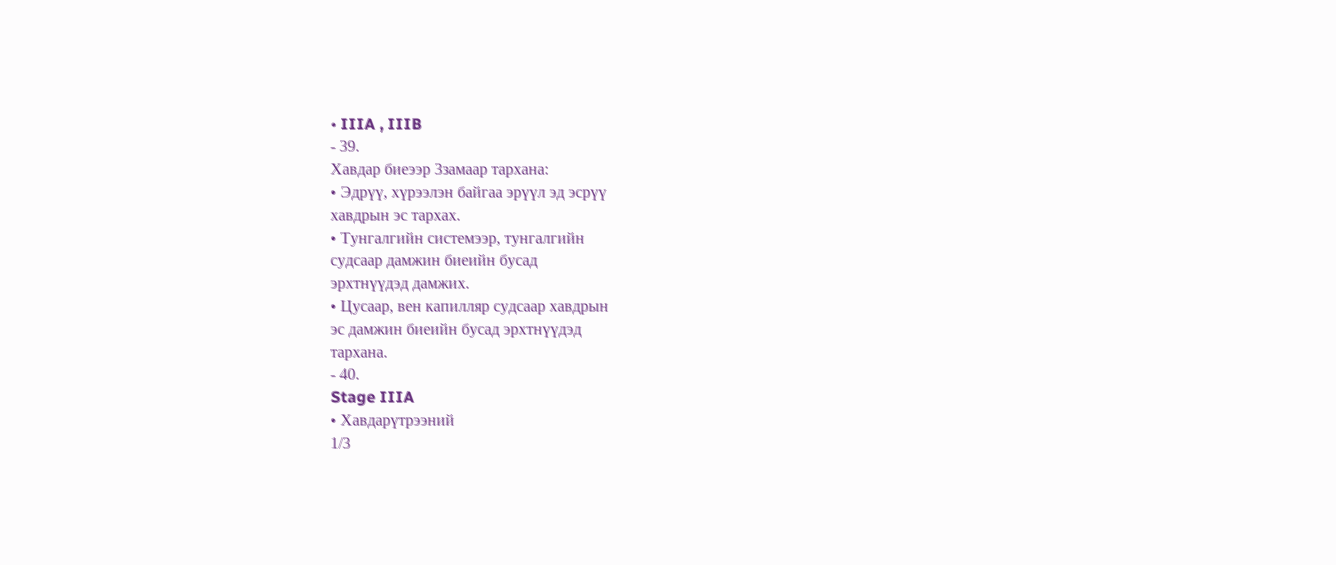• IIIA , IIIB
- 39.
Хавдар биеээр 3замаар тархана:
• Эдрүү, хүрээлэн байгаа эрүүл эд эсрүү
хавдрын эс тархах.
• Тунгалгийн системээр, тунгалгийн
судсаар дамжин биеийн бусад
эрхтнүүдэд дамжих.
• Цусаар, вен капилляр судсаар хавдрын
эс дамжин биеийн бусад эрхтнүүдэд
тархана.
- 40.
Stage IIIA
• Хавдарүтрээний
1/3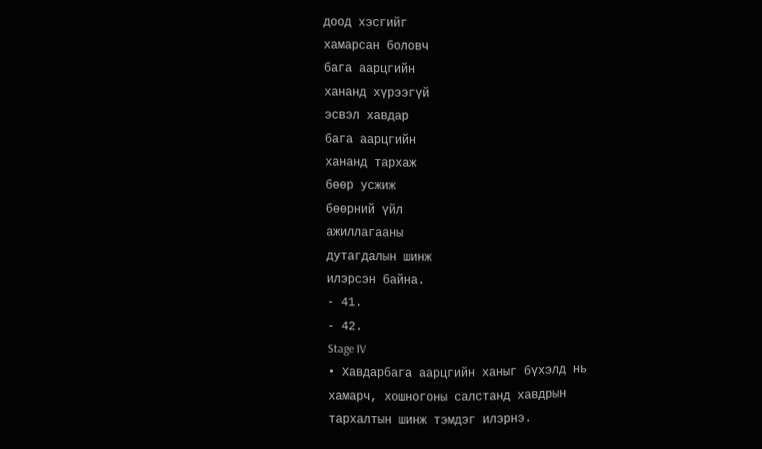доод хэсгийг
хамарсан боловч
бага аарцгийн
хананд хүрээгүй
эсвэл хавдар
бага аарцгийн
хананд тархаж
бөөр усжиж
бөөрний үйл
ажиллагааны
дутагдалын шинж
илэрсэн байна.
- 41.
- 42.
Stage IV
• Хавдарбага аарцгийн ханыг бүхэлд нь
хамарч, хошногоны салстанд хавдрын
тархалтын шинж тэмдэг илэрнэ.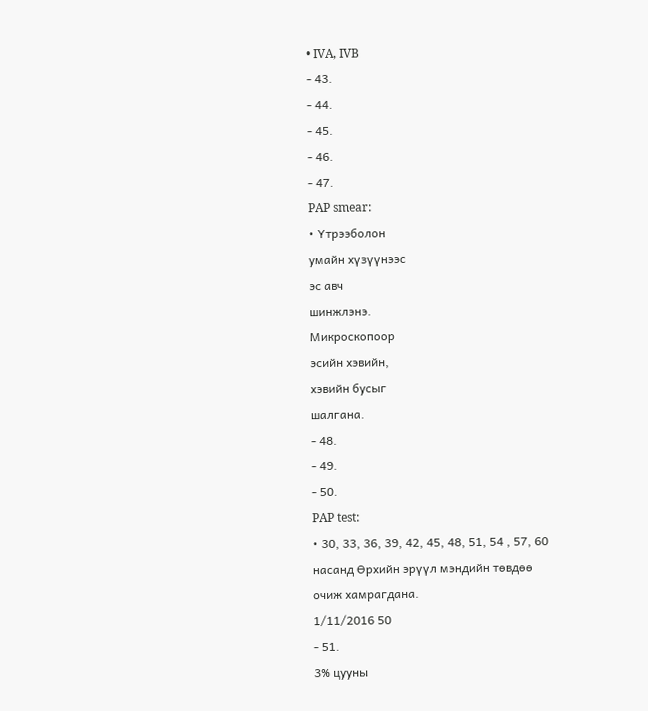• IVA, IVB
- 43.
- 44.
- 45.
- 46.
- 47.
PAP smear:
• Үтрээболон
умайн хүзүүнээс
эс авч
шинжлэнэ.
Микроскопоор
эсийн хэвийн,
хэвийн бусыг
шалгана.
- 48.
- 49.
- 50.
PAP test:
• 30, 33, 36, 39, 42, 45, 48, 51, 54 , 57, 60
насанд Өрхийн эрүүл мэндийн төвдөө
очиж хамрагдана.
1/11/2016 50
- 51.
3% цууны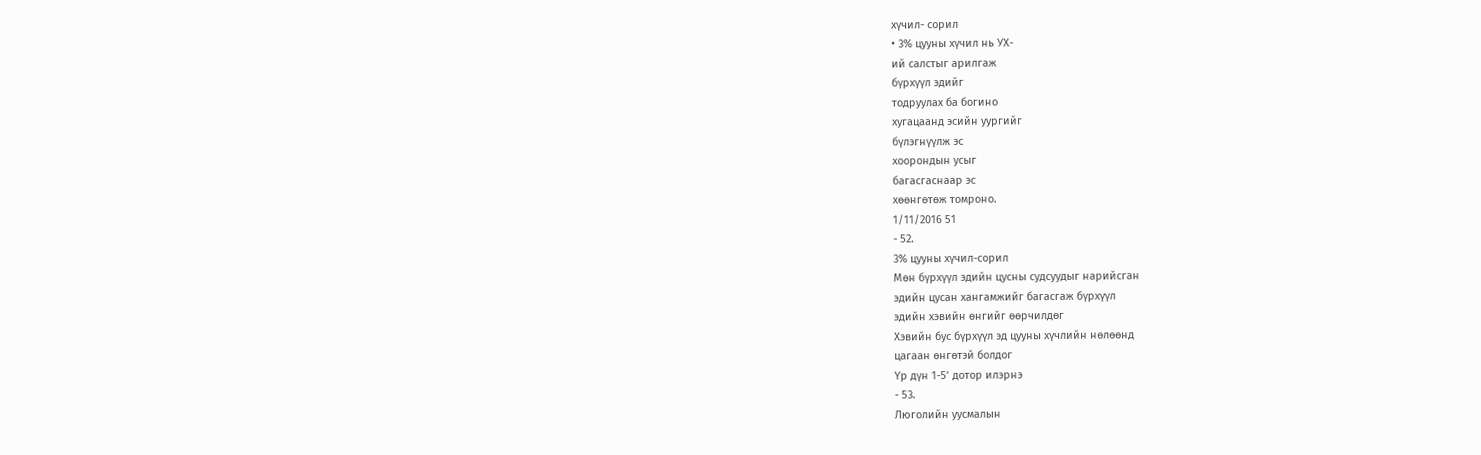хүчил- сорил
• 3% цууны хүчил нь УХ-
ий салстыг арилгаж
бүрхүүл эдийг
тодруулах ба богино
хугацаанд эсийн уургийг
бүлэгнүүлж эс
хоорондын усыг
багасгаснаар эс
хөөнгөтөж томроно.
1/11/2016 51
- 52.
3% цууны хүчил-сорил
Мөн бүрхүүл эдийн цусны судсуудыг нарийсган
эдийн цусан хангамжийг багасгаж бүрхүүл
эдийн хэвийн өнгийг өөрчилдөг
Хэвийн бус бүрхүүл эд цууны хүчлийн нөлөөнд
цагаан өнгөтэй болдог
Үр дүн 1-5’ дотор илэрнэ
- 53.
Люголийн уусмалын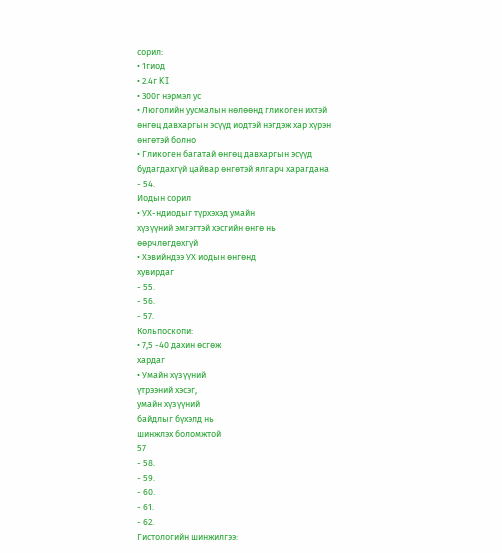сорил:
• 1гиод
• 2.4г KI
• 300г нэрмэл ус
• Люголийн уусмалын нөлөөнд гликоген ихтэй
өнгөц давхаргын эсүүд иодтэй нэгдэж хар хүрэн
өнгөтэй болно
• Гликоген багатай өнгөц давхаргын эсүүд
будагдахгүй цайвар өнгөтэй ялгарч харагдана
- 54.
Иодын сорил
• УХ-ндиодыг түрхэхэд умайн
хүзүүний эмгэгтэй хэсгийн өнгө нь
өөрчлөгдөхгүй
• Хэвийндээ УХ иодын өнгөнд
хувирдаг
- 55.
- 56.
- 57.
Кольпоскопи:
• 7,5 -40 дахин өсгөж
хардаг
• Умайн хүзүүний
үтрээний хэсэг,
умайн хүзүүний
байдлыг бүхэлд нь
шинжлэх боломжтой
57
- 58.
- 59.
- 60.
- 61.
- 62.
Гистологийн шинжилгээ: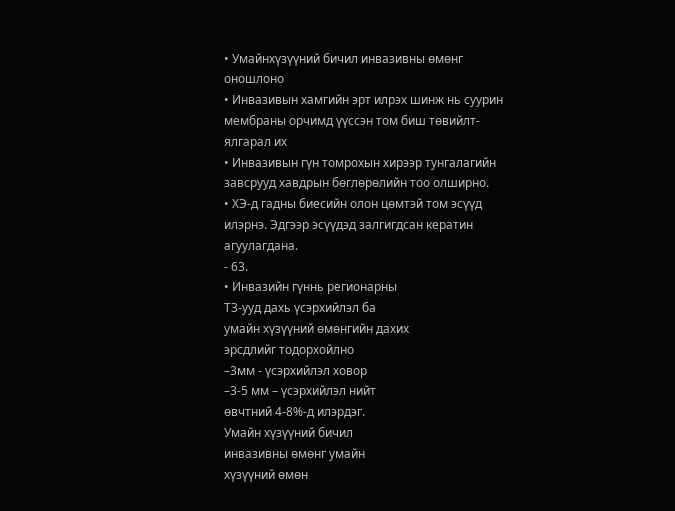• Умайнхүзүүний бичил инвазивны өмөнг
оношлоно
• Инвазивын хамгийн эрт илрэх шинж нь суурин
мембраны орчимд үүссэн том биш төвийлт-
ялгарал их
• Инвазивын гүн томрохын хирээр тунгалагийн
завсрууд хавдрын бөглөрөлийн тоо олширно.
• ХЭ-д гадны биесийн олон цөмтэй том эсүүд
илэрнэ. Эдгээр эсүүдэд залгигдсан кератин
агуулагдана.
- 63.
• Инвазийн гүннь регионарны
ТЗ-ууд дахь үсэрхийлэл ба
умайн хүзүүний өмөнгийн дахих
эрсдлийг тодорхойлно
–3мм - үсэрхийлэл ховор
–3-5 мм – үсэрхийлэл нийт
өвчтний 4-8%-д илэрдэг.
Умайн хүзүүний бичил
инвазивны өмөнг умайн
хүзүүний өмөн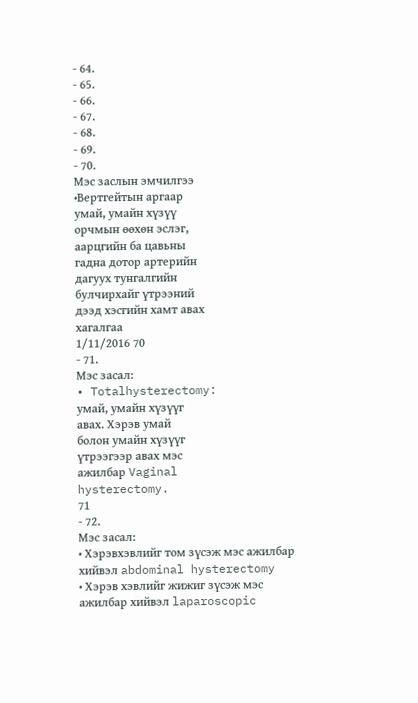- 64.
- 65.
- 66.
- 67.
- 68.
- 69.
- 70.
Мэс заслын эмчилгээ
•Вертгейтын аргаар
умай, умайн хүзүү
орчмын өөхөн эслэг,
аарцгийн ба цавьны
гадна дотор артерийн
дагуух тунгалгийн
булчирхайг үтрээний
дээд хэсгийн хамт авах
хагалгаа
1/11/2016 70
- 71.
Мэс засал:
• Totalhysterectomy:
умай, умайн хүзүүг
авах. Хэрэв умай
болон умайн хүзүүг
үтрээгээр авах мэс
ажилбар Vaginal
hysterectomy.
71
- 72.
Мэс засал:
• Хэрэвхэвлийг том зүсэж мэс ажилбар
хийвэл abdominal hysterectomy
• Хэрэв хэвлийг жижиг зүсэж мэс
ажилбар хийвэл laparoscopic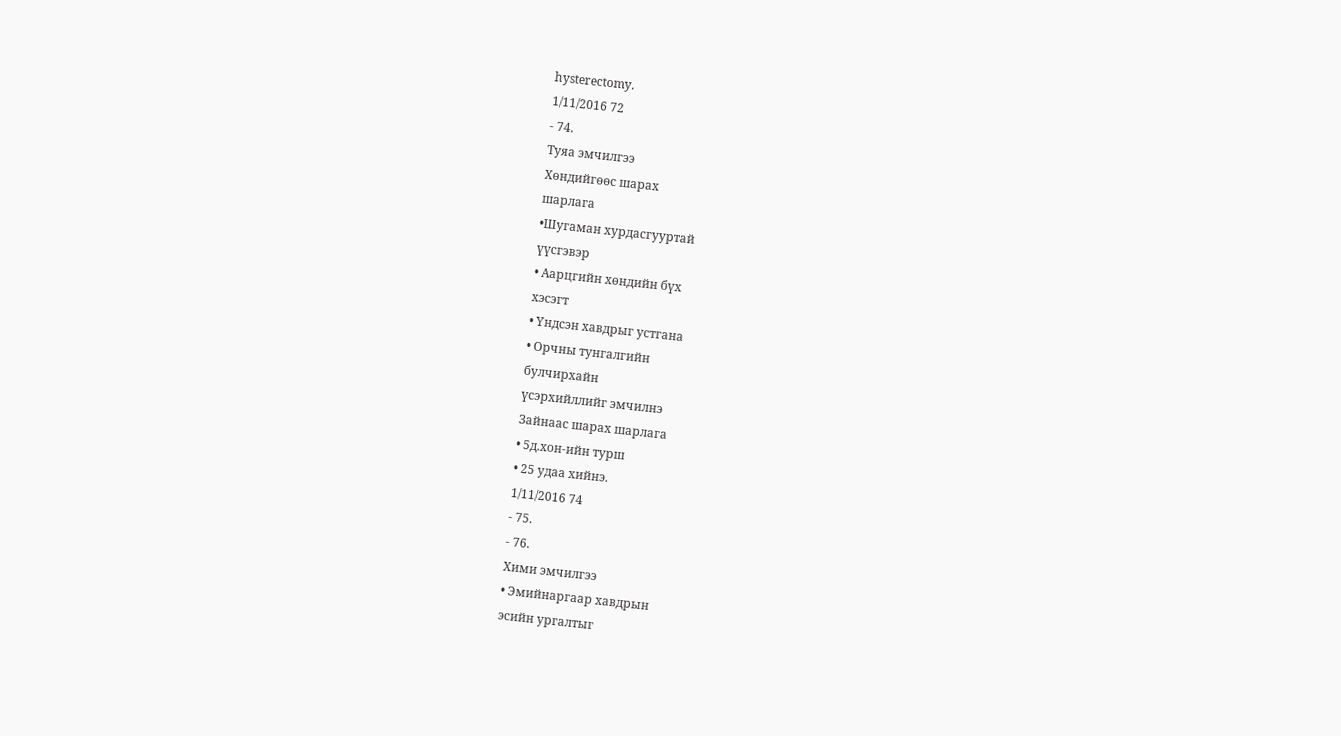hysterectomy.
1/11/2016 72
- 74.
Туяа эмчилгээ
Хөндийгөөс шарах
шарлага
•Шугаман хурдасгууртай
үүсгэвэр
• Аарцгийн хөндийн бүх
хэсэгт
• Үндсэн хавдрыг устгана
• Орчны тунгалгийн
булчирхайн
үсэрхийллийг эмчилнэ
Зайнаас шарах шарлага
• 5д.хон-ийн турш
• 25 удаа хийнэ.
1/11/2016 74
- 75.
- 76.
Хими эмчилгээ
• Эмийнаргаар хавдрын
эсийн ургалтыг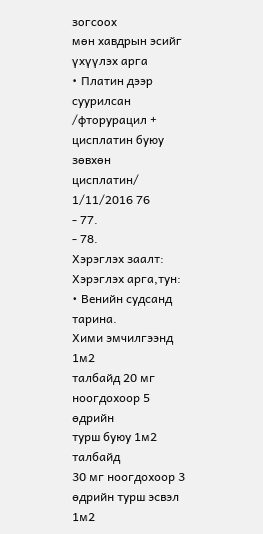зогсоох
мөн хавдрын эсийг
үхүүлэх арга
• Платин дээр суурилсан
/фторурацил +
цисплатин буюу зөвхөн
цисплатин/
1/11/2016 76
- 77.
- 78.
Хэрэглэх заалт:
Хэрэглэх арга,тун:
• Венийн судсанд тарина.
Хими эмчилгээнд 1м2
талбайд 20 мг
ноогдохоор 5 өдрийн
турш буюу 1м2 талбайд
30 мг ноогдохоор 3
өдрийн турш эсвэл 1м2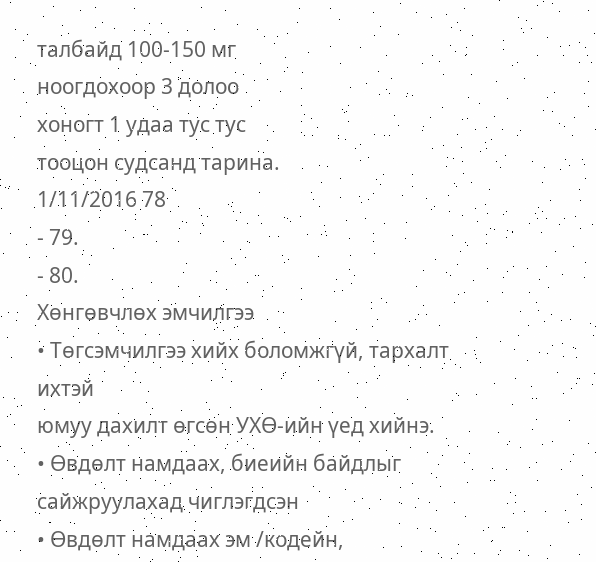талбайд 100-150 мг
ноогдохоор 3 долоо
хоногт 1 удаа тус тус
тооцон судсанд тарина.
1/11/2016 78
- 79.
- 80.
Хөнгөвчлөх эмчилгээ
• Төгсэмчилгээ хийх боломжгүй, тархалт ихтэй
юмуу дахилт өгсөн УХӨ-ийн үед хийнэ.
• Өвдөлт намдаах, биеийн байдлыг
сайжруулахад чиглэгдсэн
• Өвдөлт намдаах эм /кодейн,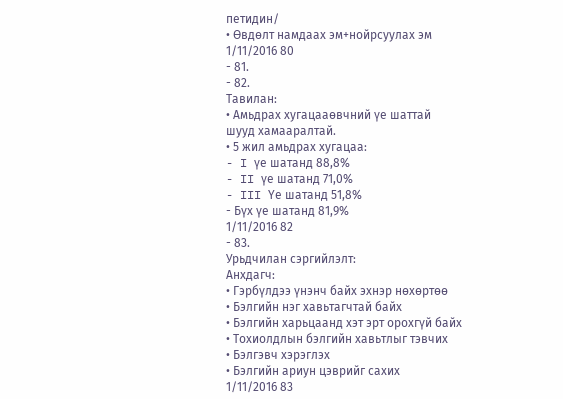петидин/
• Өвдөлт намдаах эм+нойрсуулах эм
1/11/2016 80
- 81.
- 82.
Тавилан:
• Амьдрах хугацааөвчний үе шаттай
шууд хамааралтай.
• 5 жил амьдрах хугацаа:
- I үе шатанд 88,8%
- II үе шатанд 71,0%
- III Үе шатанд 51,8%
- Бүх үе шатанд 81,9%
1/11/2016 82
- 83.
Урьдчилан сэргийлэлт:
Анхдагч:
• Гэрбүлдээ үнэнч байх эхнэр нөхөртөө
• Бэлгийн нэг хавьтагчтай байх
• Бэлгийн харьцаанд хэт эрт орохгүй байх
• Тохиолдлын бэлгийн хавьтлыг тэвчих
• Бэлгэвч хэрэглэх
• Бэлгийн ариун цэврийг сахих
1/11/2016 83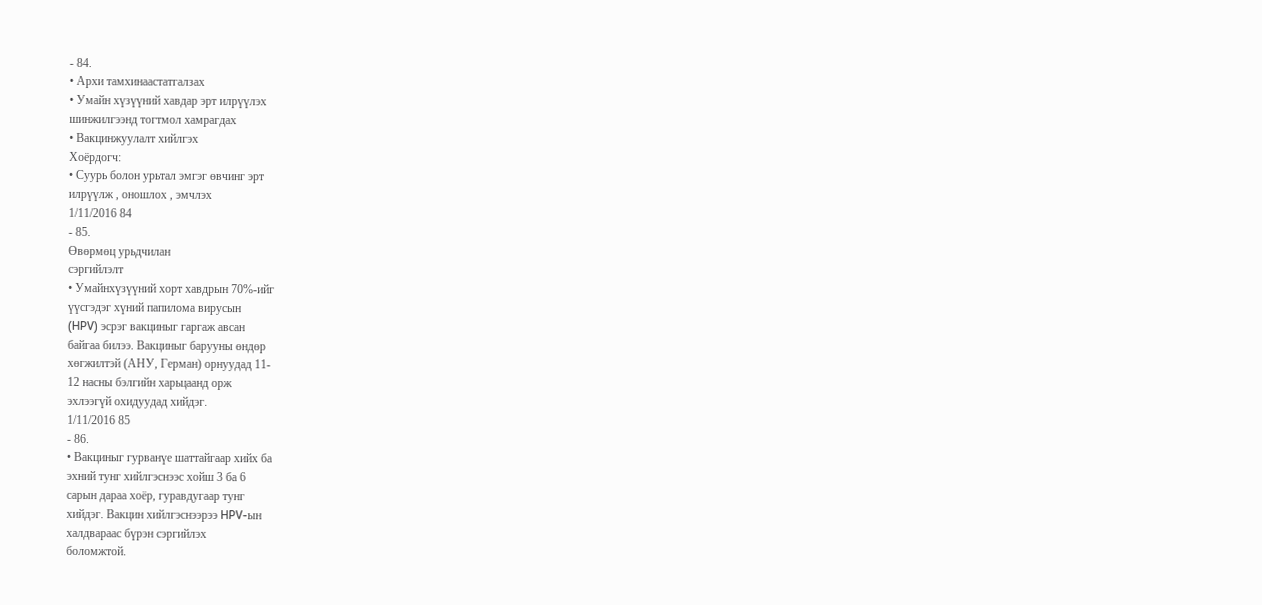- 84.
• Архи тамхинаастатгалзах
• Умайн хүзүүний хавдар эрт илрүүлэх
шинжилгээнд тогтмол хамрагдах
• Вакцинжуулалт хийлгэх
Хоёрдогч:
• Суурь болон урьтал эмгэг өвчинг эрт
илрүүлж , оношлох , эмчлэх
1/11/2016 84
- 85.
Өвөрмөц урьдчилан
сэргийлэлт
• Умайнхүзүүний хорт хавдрын 70%-ийг
үүсгэдэг хүний папилома вирусын
(HPV) эсрэг вакциныг гаргаж авсан
байгаа билээ. Вакциныг барууны өндөр
хөгжилтэй (АНУ, Герман) орнуудад 11-
12 насны бэлгийн харьцаанд орж
эхлээгүй охидуудад хийдэг.
1/11/2016 85
- 86.
• Вакциныг гурванүе шаттайгаар хийх ба
эхний тунг хийлгэснээс хойш 3 ба 6
сарын дараа хоёр, гуравдугаар тунг
хийдэг. Вакцин хийлгэснээрээ HPV-ын
халдвараас бүрэн сэргийлэх
боломжтой.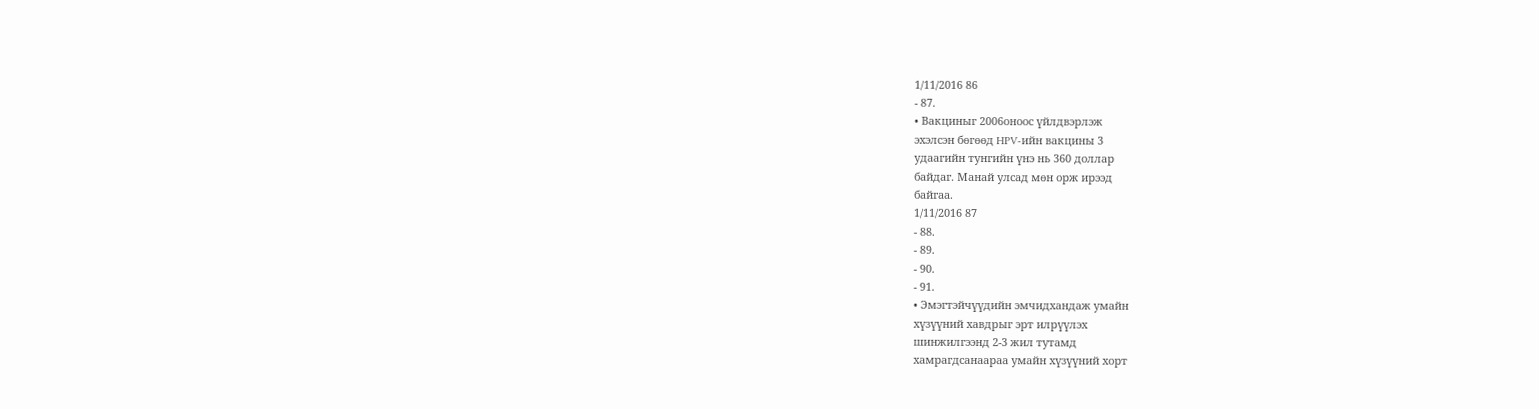1/11/2016 86
- 87.
• Вакциныг 2006оноос үйлдвэрлэж
эхэлсэн бөгөөд HPV-ийн вакцины 3
удаагийн тунгийн үнэ нь 360 доллар
байдаг. Манай улсад мөн орж ирээд
байгаа.
1/11/2016 87
- 88.
- 89.
- 90.
- 91.
• Эмэгтэйчүүдийн эмчидхандаж умайн
хүзүүний хавдрыг эрт илрүүлэх
шинжилгээнд 2-3 жил тутамд
хамрагдсанаараа умайн хүзүүний хорт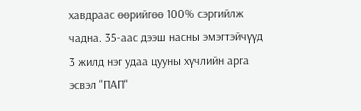хавдраас өөрийгөө 100% сэргийлж
чадна. 35-аас дээш насны эмэгтэйчүүд
3 жилд нэг удаа цууны хүчлийн арга
эсвэл "ПAП"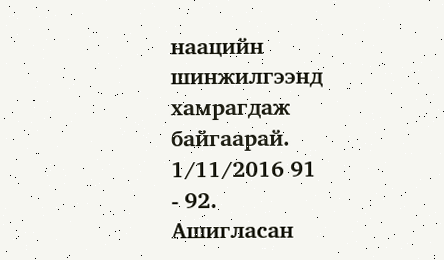наацийн шинжилгээнд
хамрагдаж байгаарай.
1/11/2016 91
- 92.
Ашигласан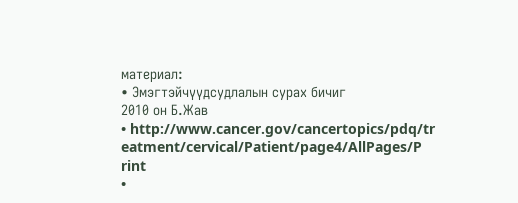материал:
• Эмэгтэйчүүдсудлалын сурах бичиг
2010 он Б.Жав
• http://www.cancer.gov/cancertopics/pdq/tr
eatment/cervical/Patient/page4/AllPages/P
rint
•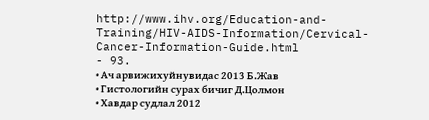http://www.ihv.org/Education-and-
Training/HIV-AIDS-Information/Cervical-
Cancer-Information-Guide.html
- 93.
• Ач арвижихуйнувидас 2013 Б.Жав
• Гистологийн сурах бичиг Д.Цолмон
• Хавдар судлал 2012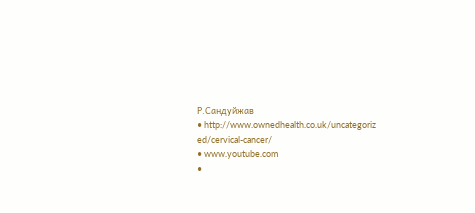Р.Сандуйжав
• http://www.ownedhealth.co.uk/uncategoriz
ed/cervical-cancer/
• www.youtube.com
•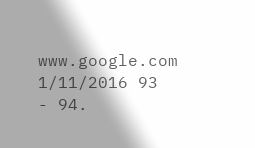www.google.com
1/11/2016 93
- 94.